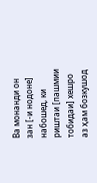Ва монанди он зан [-и нодоне] набошед, ки риштаи [пашмии тобидаи] хешро аз ҳам бозкушод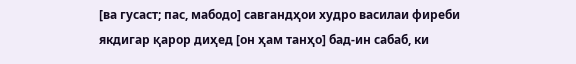[ва гусаст; пас, мабодо] савгандҳои худро василаи фиреби якдигар қарор диҳед [он ҳам танҳо] бад-ин сабаб, ки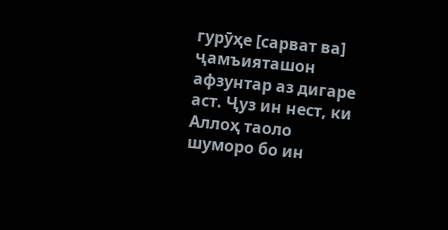гурӯҳе [сарват ва] ҷамъияташон афзунтар аз дигаре аст. Ҷуз ин нест, ки Аллоҳ таоло шуморо бо ин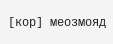[кор] меозмояд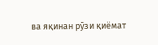ва яқинан рӯзи қиёмат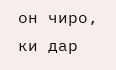он чиро, ки дар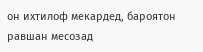он ихтилоф мекардед, бароятон равшан месозад